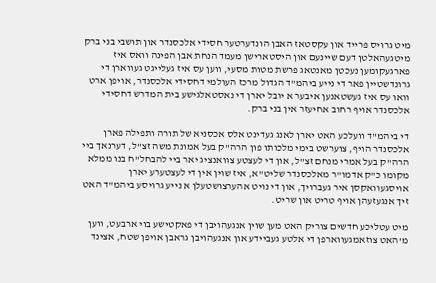מיט גרויס פרייד און עקסטאז האבן הונדערטער חסידי אלכסנדר און תושבי בני ברק מיטגעהאלטן דעם שיינעם און היסטארישן מעמד הנחת אבן הפינה וואס איז פארגעקומען נעכטן מאנטאג פרשת מטות מסעי, ווען עס איז געלייגט געווארן די גרונדשטיין פאר די נייע ביהמ"ד הגדול מרכז העולמי דחסידי אלכסנדר, אויפן ארט וואו עס איז געשטאנען איבער א יובל יארן די נאסטאלגישע בית המדרש דחסידי אלכסנדר אויף רחוב אחיעזר אין בני ברק.

די ביהמ"ד וועלכע האט יארן לאנג געדינט אלס אכסניא של תורה ותפילה פארן אלכסנדר הויף, צוערשט בימי מלכותו פון הרה"ק בעל אמונת משה זצ"ל, דערנאך ביי הרה"ק בעל אמרי מנחם זצ"ל, און די לעצטע צוואנציג יאר ביי להבחל"ח בנו ממלא מקומו כ"ק אדמו"ר מאלכסנדר שליט"א, איז שוין אין די לעצטערע יארן אויסגעוואקסן איר געברויך, און די נויט אהערצושטעלן א נייע גרויסע ביהמ"ד האט זיך אנגעזעהן אויף טריט און שריט.

מיט עטליכע חדשים צוריק האט מען שוין אנגעהויבן די פאקטישע בוי ארבעט, ווען מ'האט צוזאמגעווארפן די אלטע געביידע און אנגעהויבן גראבן אויפן שטח, אצינד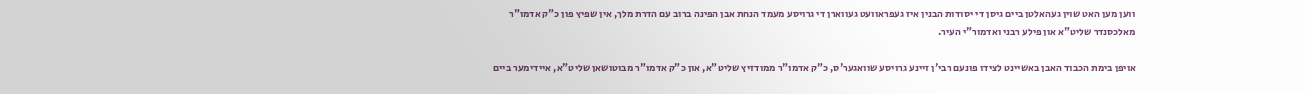ווען מען האט שוין געהאלטן ביים גיסן די יסודות הבנין איז געפראוועט געווארן די גרויסע מעמד הנחת אבן הפינה ברוב עם הדרת מלך, אין שפיץ פון כ"ק אדמו"ר מאלכסנדר שליט"א און פילע רבני ואדמור"י העיר.

אויפן בימת הכבוד האבן באשיינט לצידו פונעם רבי'ן זיינע גרויסע שוואגער'ס, כ"ק אדמו"ר ממודזיץ שליט"א, און כ"ק אדמו"ר מבוטושאן שליט"א, איידימער ביים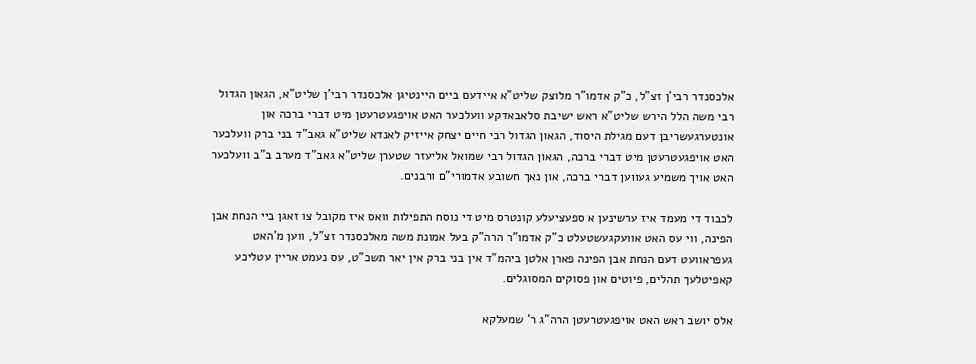אלכסנדר רבי'ן זצ"ל, כ"ק אדמו"ר מלוצק שליט"א איידעם ביים היינטיגן אלכסנדר רבי'ן שליט"א, הגאון הגדול רבי משה הלל הירש שליט"א ראש ישיבת סלאבאדקע וועלכער האט אויפגעטרעטן מיט דברי ברכה און אונטערגעשריבן דעם מגילת היסוד, הגאון הגדול רבי חיים יצחק אייזיק לאנדא שליט"א גאב"ד בני ברק וועלכער האט אויפגעטרעטן מיט דברי ברכה, הגאון הגדול רבי שמואל אליעזר שטערן שליט"א גאב"ד מערב ב"ב וועלכער האט אויך משמיע געווען דברי ברכה, און נאך חשובע אדמורי"ם ורבנים.

לכבוד די מעמד איז ערשינען א ספעציעלע קונטרס מיט די נוסח התפילות וואס איז מקובל צו זאגן ביי הנחת אבן הפינה, ווי עס האט אוועקגעשטעלט כ"ק אדמו"ר הרה"ק בעל אמונת משה מאלכסנדר זצ"ל, ווען מ'האט געפראוועט דעם הנחת אבן הפינה פארן אלטן ביהמ"ד אין בני ברק אין יאר תשכ"ט, עס נעמט אריין עטליכע קאפיטלעך תהלים, פיוטים און פסוקים המסוגלים.

אלס יושב ראש האט אויפגעטרעטן הרה"ג ר' שמעלקא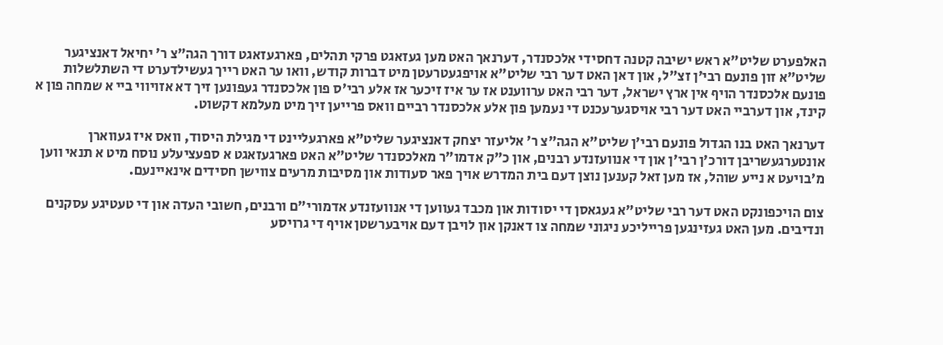האלפערט שליט"א ראש ישיבה קטנה דחסידי אלכסנדר, דערנאך האט מען געזאגט פרקי תהלים, פארגעזאגט דורך הגה"צ ר' יחיאל דאנציגער שליט"א זון פונעם רבי'ן זצ"ל, און דאן האט דער רבי שליט"א אויפגעטרעטן מיט דברות קודש, וואו ער האט רייך געשילדערט די השתלשלות פונעם אלכסנדר הויף אין ארץ ישראל, דער רבי האט ערווענט אז ער איז זיכער אז אלע רבי'ס פון אלכסנדר געפונען זיך דא אזויווי ביי א שמחה פון א קינד, און דערביי האט דער רבי אויסגערעכנט די נעמען פון אלע אלכסנדר רביים וואס פרייען זיך מיט מעלמא דקשוט.

דערנאך האט בנו הגדול פונעם רבי'ן שליט"א הגה"צ ר' אליעזר יצחק דאנציגער שליט"א פארגעליינט די מגילת היסוד, וואס איז געווארן אונטערגעשריבן דורכ'ן רבי'ן און די אנוועזנדע רבנים, און כ"ק אדמו"ר מאלכסנדר שליט"א האט פארגעזאגט א ספעציעלע נוסח מיט א תנאי ווען מ'בויעט א נייע שוהל, אז מען זאל קענען נוצן דעם בית המדרש אויך פאר סעודות און מסיבות מרעים צווישן חסידים אינאיינעם.

צום הויכפונקט האט דער רבי שליט"א געגאסן די יסודות און מכבד געווען די אנוועזנדע אדמורי"ם ורבנים, חשובי העדה און די טעטיגע עסקנים ונדיבים. מען האט געזינגען פרייליכע ניגוני שמחה צו דאנקן און לויבן דעם אויבערשטן אויף די גרויסע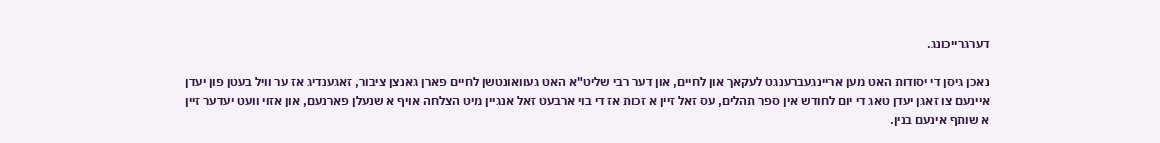דערגרייכונג.

נאכן גיסן די יסודות האט מען אריינגעברענגט לעקאך און לחיים, און דער רבי שליט"א האט געוואונטשן לחיים פארן גאנצן ציבור, זאגענדיג אז ער וויל בעטן פון יעדן איינעם צו זאגן יעדן טאג די יום לחודש אין ספר תהלים, עס זאל זיין א זכות אז די בוי ארבעט זאל אנגיין מיט הצלחה אויף א שנעלן פארנעם, און אזוי וועט יעדער זיין א שותף אינעם בנין.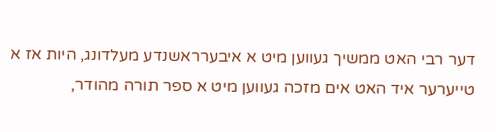דער רבי האט ממשיך געווען מיט א איבערראשנדע מעלדונג, היות אז א טייערער איד האט אים מזכה געווען מיט א ספר תורה מהודר,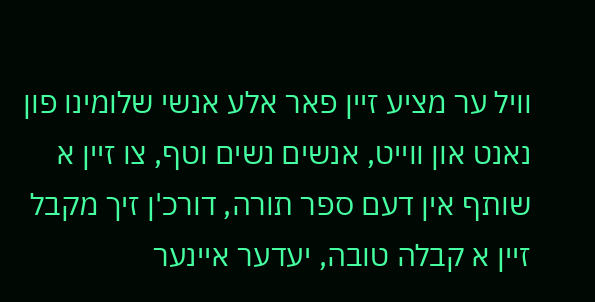וויל ער מציע זיין פאר אלע אנשי שלומינו פון נאנט און ווייט, אנשים נשים וטף, צו זיין א שותף אין דעם ספר תורה, דורכ'ן זיך מקבל זיין א קבלה טובה, יעדער איינער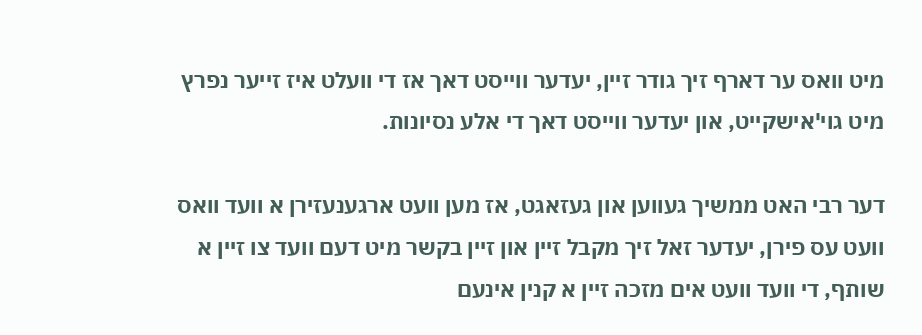מיט וואס ער דארף זיך גודר זיין, יעדער ווייסט דאך אז די וועלט איז זייער נפרץ מיט גוי'אישקייט, און יעדער ווייסט דאך די אלע נסיונות.

דער רבי האט ממשיך געווען און געזאגט, אז מען וועט ארגענעזירן א וועד וואס וועט עס פירן, יעדער זאל זיך מקבל זיין און זיין בקשר מיט דעם וועד צו זיין א שותף, די וועד וועט אים מזכה זיין א קנין אינעם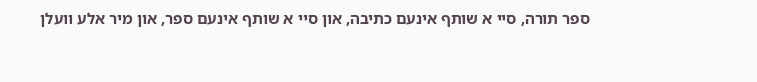ספר תורה, סיי א שותף אינעם כתיבה, און סיי א שותף אינעם ספר, און מיר אלע וועלן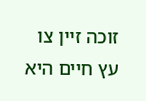זוכה זיין צו עץ חיים היא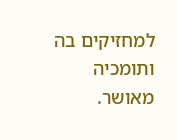למחזיקים בה ותומכיה מאושר.